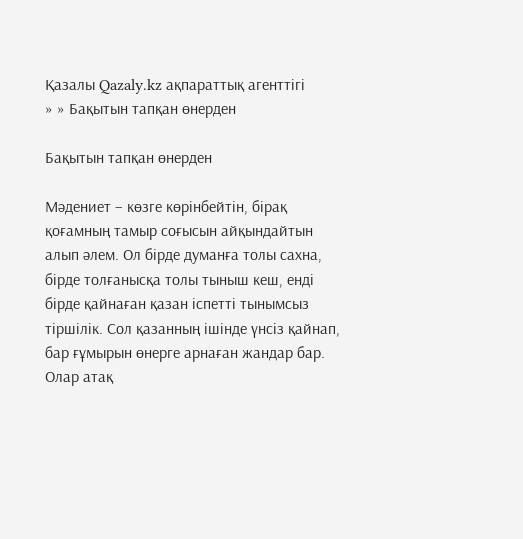Қазалы Qazaly.kz ақпараттық агенттігі
» » Бақытын тапқан өнерден

Бақытын тапқан өнерден

Мәдениет – көзге көрінбейтін, бірақ қоғамның тамыр соғысын айқындайтын алып әлем. Ол бірде думанға толы сахна, бірде толғанысқа толы тыныш кеш, енді бірде қайнаған қазан іспетті тынымсыз тіршілік. Сол қазанның ішінде үнсіз қайнап, бар ғұмырын өнерге арнаған жандар бар. Олар атақ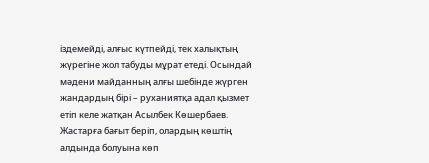іздемейді, алғыс күтпейді, тек халықтың жүрегіне жол табуды мұрат етеді. Осындай мәдени майданның алғы шебінде жүрген жандардың бірі – руханиятқа адал қызмет етіп келе жатқан Асылбек Көшербаев.
Жастарға бағыт беріп, олардың көштің алдында болуына көп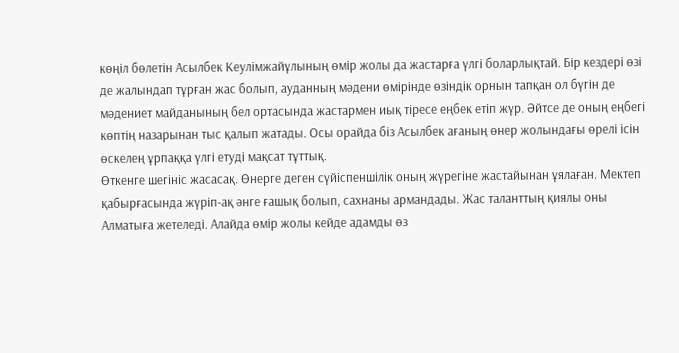көңіл бөлетін Асылбек Кеулімжайұлының өмір жолы да жастарға үлгі боларлықтай. Бір кездері өзі де жалындап тұрған жас болып, ауданның мәдени өмірінде өзіндік орнын тапқан ол бүгін де мәдениет майданының бел ортасында жастармен иық тіресе еңбек етіп жүр. Әйтсе де оның еңбегі көптің назарынан тыс қалып жатады. Осы орайда біз Асылбек ағаның өнер жолындағы өрелі ісін өскелең ұрпаққа үлгі етуді мақсат тұттық.
Өткенге шегініс жасасақ. Өнерге деген сүйіспеншілік оның жүрегіне жастайынан ұялаған. Мектеп қабырғасында жүріп-ақ әнге ғашық болып, сахнаны армандады. Жас таланттың қиялы оны Алматыға жетеледі. Алайда өмір жолы кейде адамды өз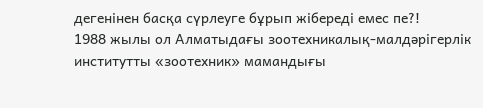дегенінен басқа сүрлеуге бұрып жібереді емес пе?!
1988 жылы ол Алматыдағы зоотехникалық-малдәрігерлік институтты «зоотехник» мамандығы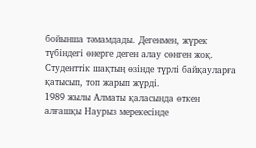бойынша тәмамдады. Дегенмен, жүрек түбіндегі өнерге деген алау сөнген жоқ. Студенттік шақтың өзінде түрлі байқауларға қатысып, топ жарып жүрді.
1989 жылы Алматы қаласында өткен алғашқы Наурыз мерекесінде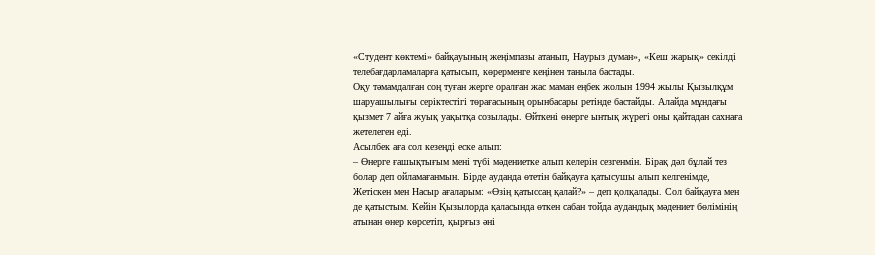«Студент көктемі» байқауының жеңімпазы атанып, Наурыз думан», «Кеш жарық» секілді телебағдарламаларға қатысып, көрерменге кеңінен таныла бастады.
Оқу тәмамдалған соң туған жерге оралған жас маман еңбек жолын 1994 жылы Қызылқұм шаруашылығы серіктестігі төрағасының орынбасары ретінде бастайды. Алайда мұндағы қызмет 7 айға жуық уақытқа созылады. Өйткені өнерге ынтық жүрегі оны қайтадан сахнаға жетелеген еді.
Асылбек аға сол кезеңді еске алып:
– Өнерге ғашықтығым мені түбі мәдениетке алып келерін сезгенмін. Бірақ дәл бұлай тез болар деп ойламағанмын. Бірде ауданда өтетін байқауға қатысушы алып келгенімде, Жетіскен мен Насыр ағаларым: «Өзің қатыссаң қалай?» – деп қолқалады. Сол байқауға мен де қатыстым. Кейін Қызылорда қаласында өткен сабан тойда аудандық мәдениет бөлімінің атынан өнер көрсетіп, қырғыз әні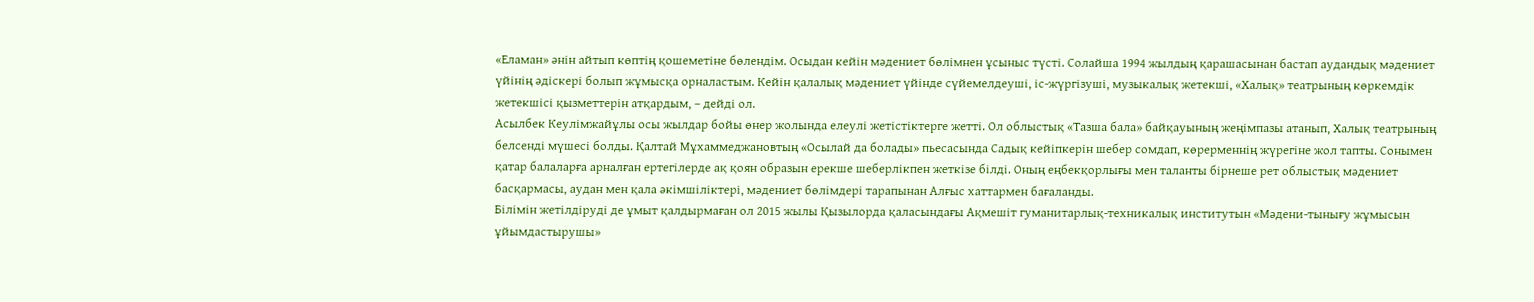«Еламан» әнін айтып көптің қошеметіне бөлендім. Осыдан кейін мәдениет бөлімнен ұсыныс түсті. Солайша 1994 жылдың қарашасынан бастап аудандық мәдениет үйінің әдіскері болып жұмысқа орналастым. Кейін қалалық мәдениет үйінде сүйемелдеуші, іс-жүргізуші, музыкалық жетекші, «Халық» театрының көркемдік жетекшісі қызметтерін атқардым, – дейді ол.
Асылбек Кеулімжайұлы осы жылдар бойы өнер жолында елеулі жетістіктерге жетті. Ол облыстық «Тазша бала» байқауының жеңімпазы атанып, Халық театрының белсенді мүшесі болды. Қалтай Мұхаммеджановтың «Осылай да болады» пьесасында Садық кейіпкерін шебер сомдап, көрерменнің жүрегіне жол тапты. Сонымен қатар балаларға арналған ертегілерде ақ қоян образын ерекше шеберлікпен жеткізе білді. Оның еңбекқорлығы мен таланты бірнеше рет облыстық мәдениет басқармасы, аудан мен қала әкімшіліктері, мәдениет бөлімдері тарапынан Алғыс хаттармен бағаланды.
Білімін жетілдіруді де ұмыт қалдырмаған ол 2015 жылы Қызылорда қаласындағы Ақмешіт гуманитарлық-техникалық институтын «Мәдени-тынығу жұмысын ұйымдастырушы»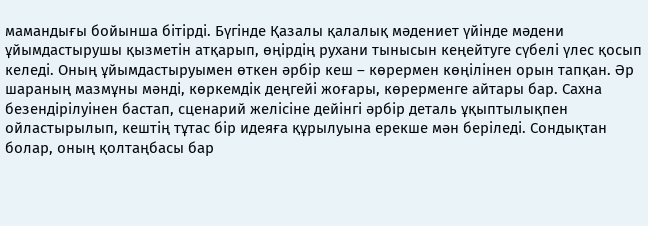мамандығы бойынша бітірді. Бүгінде Қазалы қалалық мәдениет үйінде мәдени ұйымдастырушы қызметін атқарып, өңірдің рухани тынысын кеңейтуге сүбелі үлес қосып келеді. Оның ұйымдастыруымен өткен әрбір кеш – көрермен көңілінен орын тапқан. Әр шараның мазмұны мәнді, көркемдік деңгейі жоғары, көрерменге айтары бар. Сахна безендірілуінен бастап, сценарий желісіне дейінгі әрбір деталь ұқыптылықпен ойластырылып, кештің тұтас бір идеяға құрылуына ерекше мән беріледі. Сондықтан болар, оның қолтаңбасы бар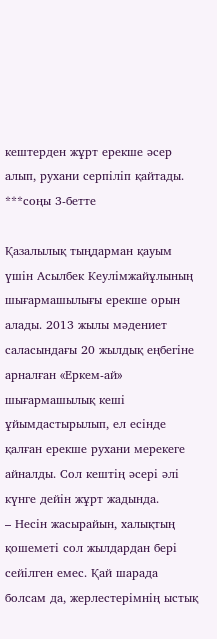кештерден жұрт ерекше әсер алып, рухани серпіліп қайтады.
***соңы 3-бетте

Қазалылық тыңдарман қауым үшін Асылбек Кеулімжайұлының шығармашылығы ерекше орын алады. 2013 жылы мәдениет саласындағы 20 жылдық еңбегіне арналған «Еркем-ай» шығармашылық кеші ұйымдастырылып, ел есінде қалған ерекше рухани мерекеге айналды. Сол кештің әсері әлі күнге дейін жұрт жадында.
– Несін жасырайын, халықтың қошеметі сол жылдардан бері сейілген емес. Қай шарада болсам да, жерлестерімнің ыстық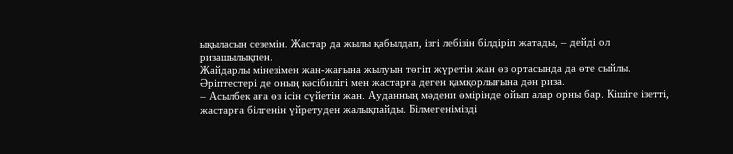ықыласын сеземін. Жастар да жылы қабылдап, ізгі лебізін білдіріп жатады, – дейді ол ризашылықпен.
Жайдарлы мінезімен жан-жағына жылуын төгіп жүретін жан өз ортасында да өте сыйлы. Әріптестері де оның кәсібилігі мен жастарға деген қамқорлығына дән риза.
– Асылбек аға өз ісін сүйетін жан. Ауданның мәдени өмірінде ойып алар орны бар. Кішіге ізетті, жастарға білгенін үйретуден жалықпайды. Білмегенімізді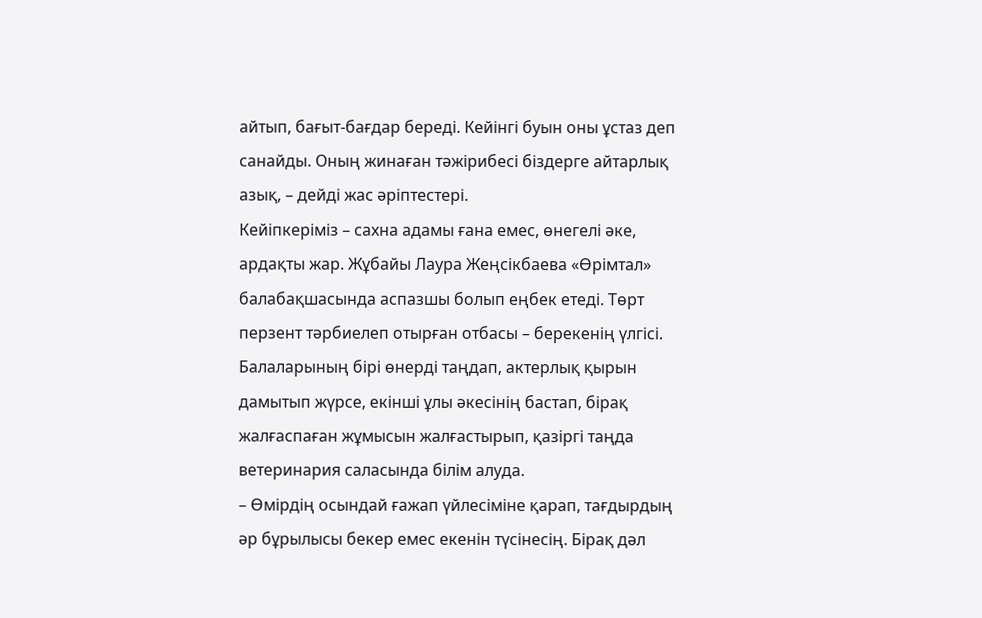айтып, бағыт-бағдар береді. Кейінгі буын оны ұстаз деп санайды. Оның жинаған тәжірибесі біздерге айтарлық азық, – дейді жас әріптестері.
Кейіпкеріміз – сахна адамы ғана емес, өнегелі әке, ардақты жар. Жұбайы Лаура Жеңсікбаева «Өрімтал» балабақшасында аспазшы болып еңбек етеді. Төрт перзент тәрбиелеп отырған отбасы – берекенің үлгісі. Балаларының бірі өнерді таңдап, актерлық қырын дамытып жүрсе, екінші ұлы әкесінің бастап, бірақ жалғаспаған жұмысын жалғастырып, қазіргі таңда ветеринария саласында білім алуда.
– Өмірдің осындай ғажап үйлесіміне қарап, тағдырдың әр бұрылысы бекер емес екенін түсінесің. Бірақ дәл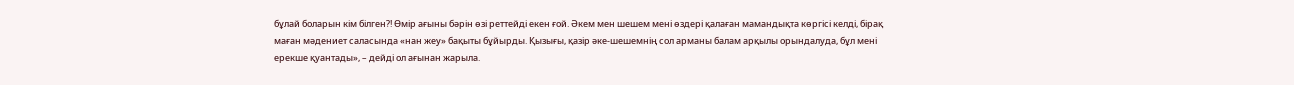бұлай боларын кім білген?! Өмір ағыны бәрін өзі реттейді екен ғой. Әкем мен шешем мені өздері қалаған мамандықта көргісі келді, бірақ маған мәдениет саласында «нан жеу» бақыты бұйырды. Қызығы, қазір әке-шешемнің сол арманы балам арқылы орындалуда, бұл мені ерекше қуантады», – дейді ол ағынан жарыла.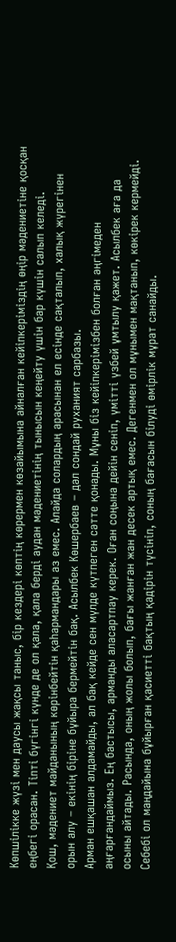Көпшілікке жүзі мен даусы жақсы таныс, бір кездері көптің көрермен көзайымына айналған кейіпкеріміздің өңір мәдениетіне қосқан еңбегі орасан. Тіпті бүгінгі күнде де ол қала, қала берді аудан мәдениетінің тынысын кеңейту үшін бар күшін салып келеді.
Қош, мәдениет майданының көрінбейтін қаһармандары аз емес. Алайда солардың арасынан ел есінде сақталып, халық жүрегінен орын алу – екінің біріне бұйыра бермейтін бақ. Асылбек Көшербаев – дәл сондай руханият сарбазы.
Арман ешқашан алдамайды, ал бақ кейде сен мүлде күтпеген сәтте қонады. Мұны біз кейіпкерімізбен болған әңгімеден аңғарғандаймыз. Ең бастысы, арманды аласартпау керек. Оған соңына дейін сеніп, үмітті үзбей ұмтылу қажет. Асылбек аға да осыны айтады. Расында, оның жолы болып, бағы жанған жан десек артық емес. Дегенмен ол мұнымен мақтанып, көкірек кермейді. Себебі ол маңдайына бұйырған қасиетті бақтың қадірін түсініп, соның бағасын білуді өмірлік мұрат санайды.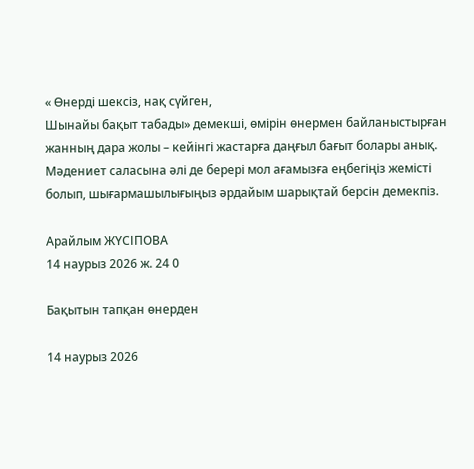« Өнерді шексіз, нақ сүйген,
Шынайы бақыт табады» демекші, өмірін өнермен байланыстырған жанның дара жолы – кейінгі жастарға даңғыл бағыт болары анық. Мәдениет саласына әлі де берері мол ағамызға еңбегіңіз жемісті болып, шығармашылығыңыз әрдайым шарықтай берсін демекпіз.

Арайлым ЖҮСІПОВА
14 наурыз 2026 ж. 24 0

Бақытын тапқан өнерден

14 наурыз 2026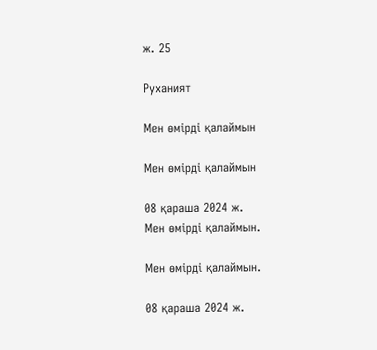ж. 25

Руханият

Мен өмірді қалаймын

Мен өмірді қалаймын

08 қараша 2024 ж.
Мен өмірді қалаймын.

Мен өмірді қалаймын.

08 қараша 2024 ж.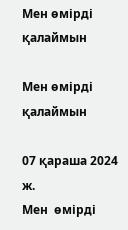Мен өмірді қалаймын

Мен өмірді қалаймын

07 қараша 2024 ж.
Мен  өмірді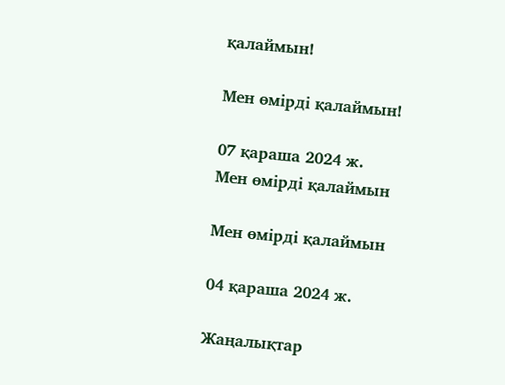қалаймын!

Мен өмірді қалаймын!

07 қараша 2024 ж.
Мен өмірді қалаймын

Мен өмірді қалаймын

04 қараша 2024 ж.

Жаңалықтар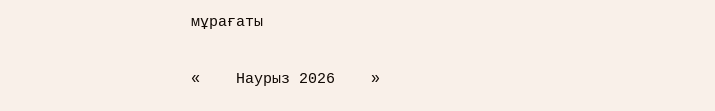мұрағаты

«    Наурыз 2026    »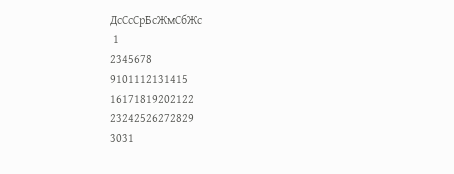ДсСсСрБсЖмСбЖс
 1
2345678
9101112131415
16171819202122
23242526272829
3031